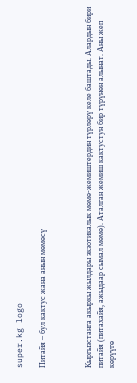super.kg logo

Питайя – бул кактус жана анын мөмөсү



Кыргызстанга акыркы жылдары экзотикалык мөмө-жемиштердин түрлөрү келе баштады. Алардын бири питайя (питахайя, ажыдаар сымал мөмө). Аталган жемиш кактустун бир түрүнөн алынат. Аны жеп көрүүгө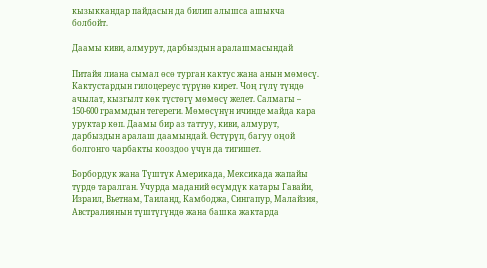кызыккандар пайдасын да билип алышса ашыкча болбойт.

Даамы киви, алмурут, дарбыздын аралашмасындай

Питайя лиана сымал өсө турган кактус жана анын мөмөсү. Кактустардын гилоцереус түрүнө кирет. Чоң гүлү түндө ачылат, кызгылт көк түстөгү мөмөсү желет. Салмагы – 150-600 граммдын тегереги. Мөмөсүнүн ичинде майда кара уруктар көп. Даамы бир аз таттуу, киви, алмурут, дарбыздын аралаш даамындай. Өстүрүп, багуу оңой болгонго чарбакты кооздоо үчүн да тигишет.

Борбордук жана Түштүк Америкада, Мексикада жапайы түрдө таралган. Учурда маданий өсүмдүк катары Гавайи, Израил, Вьетнам, Таиланд, Камбоджа, Сингапур, Малайзия, Австралиянын түштүгүндө жана башка жактарда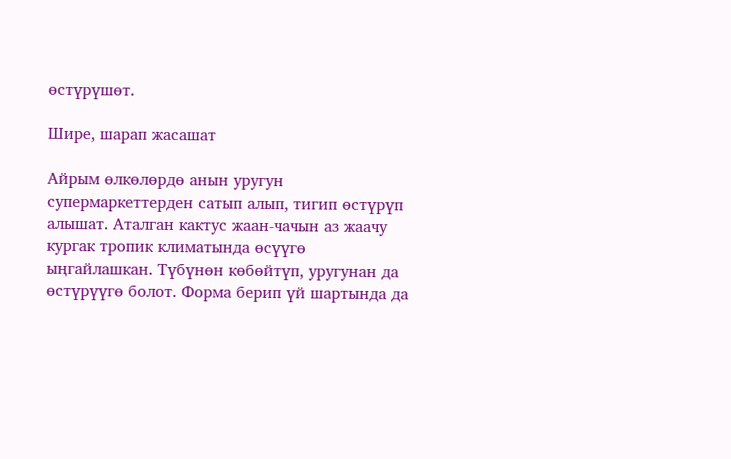өстүрүшөт.

Шире, шарап жасашат

Айрым өлкөлөрдө анын уругун супермаркеттерден сатып алып, тигип өстүрүп алышат. Аталган кактус жаан-чачын аз жаачу кургак тропик климатында өсүүгө ыңгайлашкан. Түбүнөн көбөйтүп, уругунан да өстүрүүгө болот. Форма берип үй шартында да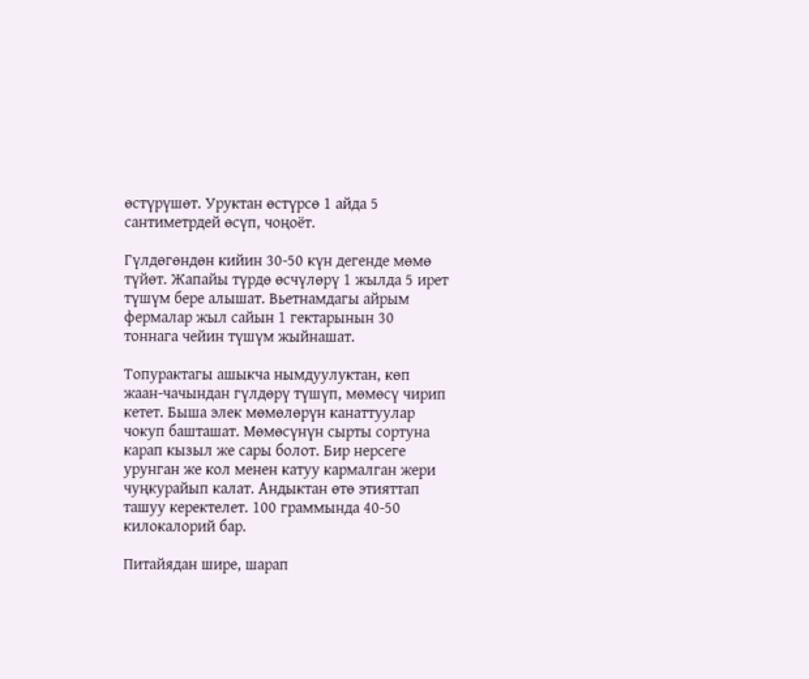өстүрүшөт. Уруктан өстүрсө 1 айда 5 сантиметрдей өсүп, чоңоёт.

Гүлдөгөндөн кийин 30-50 күн дегенде мөмө түйөт. Жапайы түрдө өсчүлөрү 1 жылда 5 ирет түшүм бере алышат. Вьетнамдагы айрым фермалар жыл сайын 1 гектарынын 30 тоннага чейин түшүм жыйнашат.

Топурактагы ашыкча нымдуулуктан, көп жаан-чачындан гүлдөрү түшүп, мөмөсү чирип кетет. Быша элек мөмөлөрүн канаттуулар чокуп башташат. Мөмөсүнүн сырты сортуна карап кызыл же сары болот. Бир нерсеге урунган же кол менен катуу кармалган жери чуңкурайып калат. Андыктан өтө этияттап ташуу керектелет. 100 граммында 40-50 килокалорий бар.

Питайядан шире, шарап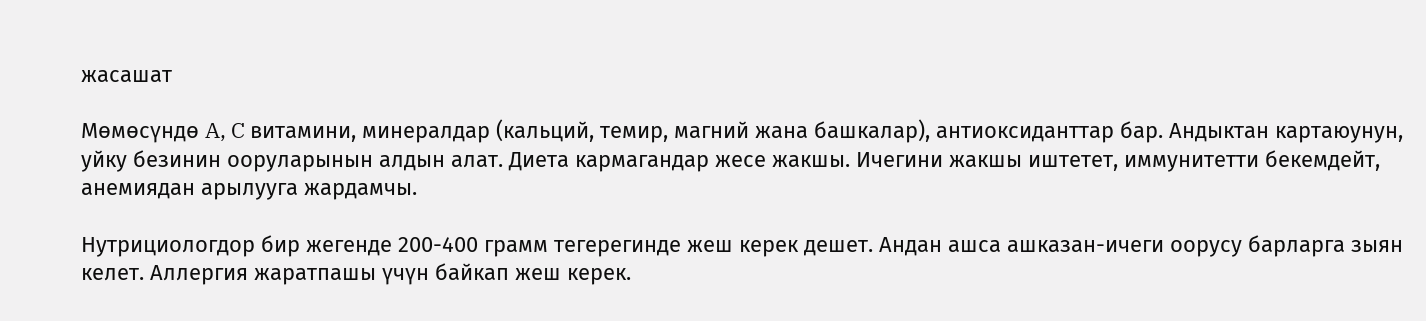жасашат

Мөмөсүндө A, C витамини, минералдар (кальций, темир, магний жана башкалар), антиоксиданттар бар. Андыктан картаюунун, уйку безинин ооруларынын алдын алат. Диета кармагандар жесе жакшы. Ичегини жакшы иштетет, иммунитетти бекемдейт, анемиядан арылууга жардамчы.

Нутрициологдор бир жегенде 200-400 грамм тегерегинде жеш керек дешет. Андан ашса ашказан-ичеги оорусу барларга зыян келет. Аллергия жаратпашы үчүн байкап жеш керек.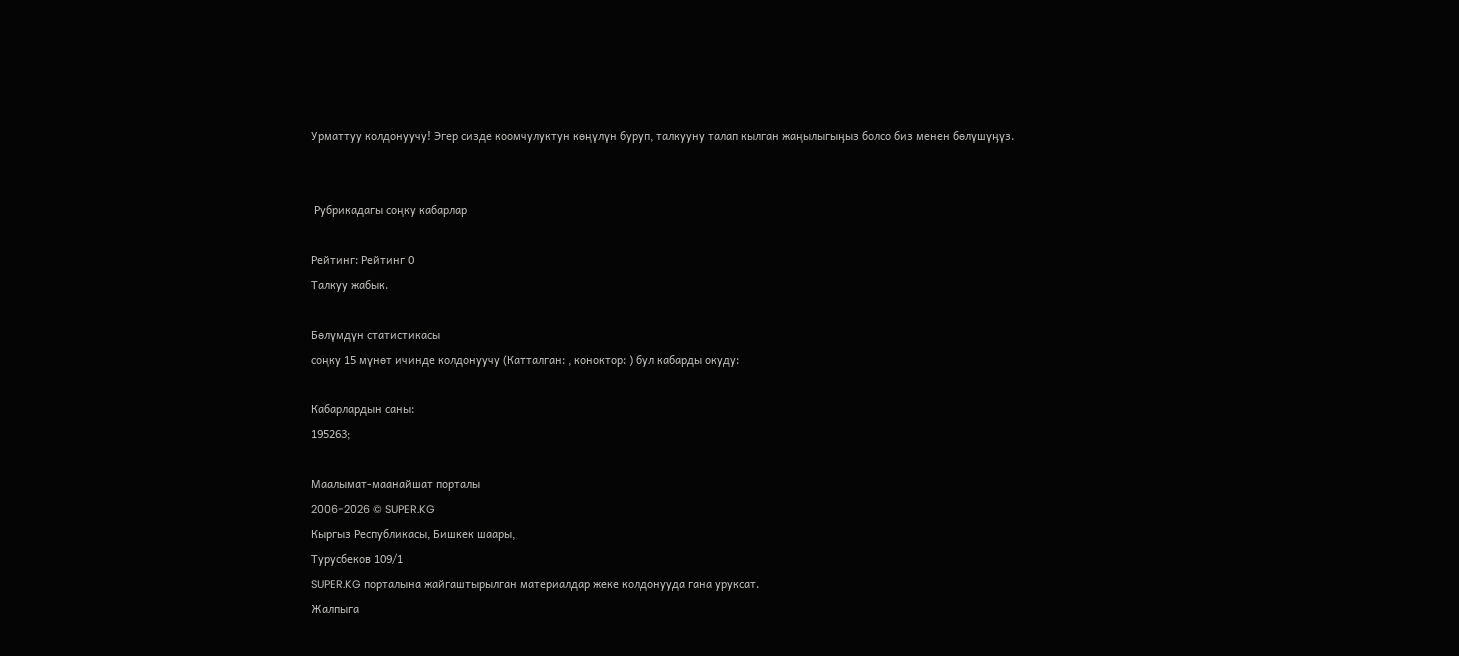Урматтуу колдонуучу! Эгер сизде коомчулуктун көңүлүн буруп, талкууну талап кылган жаңылыгыӊыз болсо биз менен бөлүшүӊүз.


 Рубрикадагы соңку кабарлар

Рейтинг: Рейтинг 0
Талкуу жабык.

Бөлүмдүн статистикасы
соңку 15 мүнөт ичинде колдонуучу (Катталган: , коноктор: ) бул кабарды окуду:

Кабарлардын саны:
195263;

Маалымат-маанайшат порталы
2006-2026 © SUPER.KG
Кыргыз Республикасы, Бишкек шаары,
Турусбеков 109/1
SUPER.KG порталына жайгаштырылган материалдар жеке колдонууда гана уруксат.
Жалпыга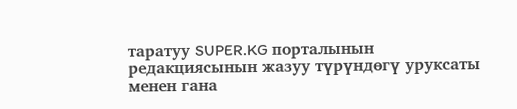таратуу SUPER.KG порталынын редакциясынын жазуу түрүндөгү уруксаты менен гана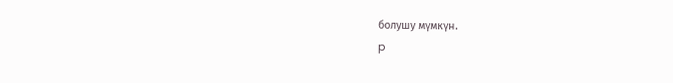болушу мүмкүн.
p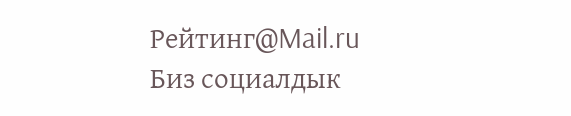Рейтинг@Mail.ru
Биз социалдык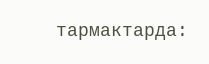тармактарда: